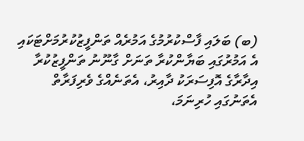(ބ) ބަލައި ފާސްކުރުމުގެ އަމުރެއް ތަންފީޒުކުރުމަށްޓަކައި އެ އަމުރުގައި ބަޔާންކުރާ ތަނަށް ގާނޫނު ތަންފީޒުކުރާ އިދާރާގެ އޮފިސަރަކު ދާއިރު، އެތަނެއްގެ ވެރިފަރާތް އެތަނުގައި ހުރިނަމަ،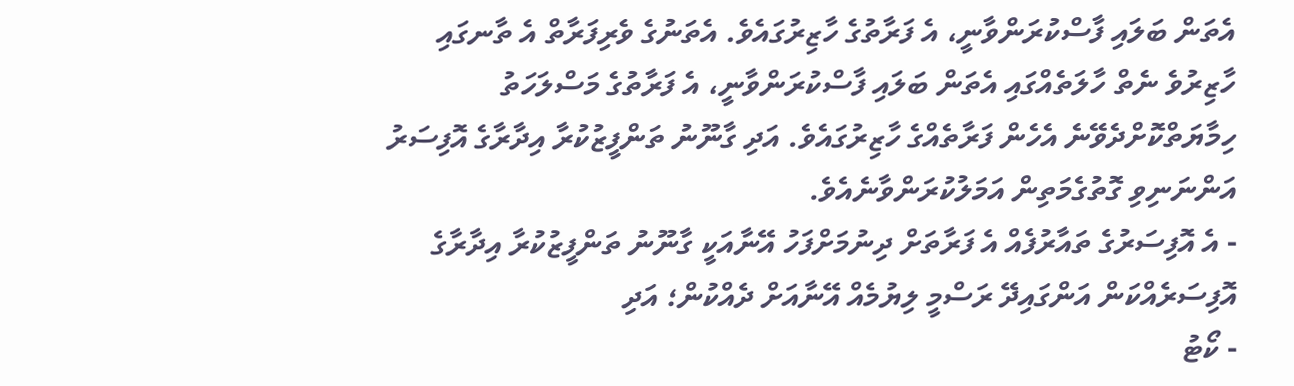އެތަން ބަލައި ފާސްކުރަންވާނީ، އެ ފަރާތުގެ ހާޒިރުގައެވެ. އެތަނުގެ ވެރިފަރާތް އެ ތާނގައި ހާޒިރުވެ ނެތް ހާލަތެއްގައި އެތަން ބަލައި ފާސްކުރަންވާނީ، އެ ފަރާތުގެ މަސްލަހަތު ހިމާޔަތްކޮށްދެވޭނެ އެހެން ފަރާތެއްގެ ހާޒިރުގައެވެ. އަދި ގާނޫނު ތަންފީޒުކުރާ އިދާރާގެ އޮފިސަރު އަންނަނިވި ގޮތުގެމަތިން އަމަލުކުރަންވާނެއެވެ.
- އެ އޮފިސަރުގެ ތައާރުފެއް އެ ފަރާތަށް ދިނުމަށްފަހު އޭނާއަކީ ގާނޫނު ތަންފީޒުކުރާ އިދާރާގެ އޮފިސަރެއްކަން އަންގައިދޭ ރަސްމީ ލިޔުމެއް އޭނާއަށް ދެއްކުން؛ އަދި
- ކޯޓު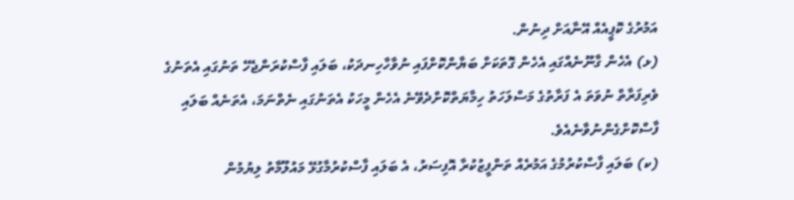އަމުރުގެ ކޮޕީއެއް އޭނާއަށް ދިނުން.
(ޅ) އެހެން ގާނޫނެއްގައި އެހެން ގޮތަކަށް ބަޔާންކޮށްފައި ނުވާހާހިނދަކު، ބަލައި ފާސްކުރަންޖެހޭ ތަނުގައި އެތަނުގެ ވެރިފަރާތް ނުވަތަ އެ ފަރާތުގެ މަސްލަހަތު ހިމާޔަތްކޮށްދެވޭނެ އެހެން މީހަކު އެތަނުގައި ނެތްނަމަ، އެތަނެއް ބަލައި ފާސްކޮށްގެންނުވާނެއެވެ.
(ކ) ބަލައި ފާސްކުރުމުގެ އަމުރެއް ތަންފީޒުކުރާ އޮފިސަރު، އެ ބަލައި ފާސްކުރުމާގުޅޭ މައުލޫމާތު ލިޔުމުން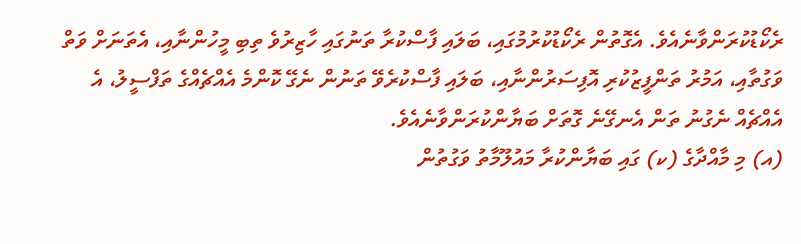ރެކޯޑުކުރަންވާނެއެވެ. އެގޮތުން ރެކޯޑުކުރުމުގައި، ބަލައި ފާސްކުރާ ތަނުގައި ހާޒިރުވެ ތިބި މީހުންނާއި، އެތަނަށް ވަތް ވަގުތާއި، އަމުރު ތަންފީޒުކުރި އޮފިސަރުންނާއި، ބަލައި ފާސްކުރެވޭ ތަނުން ނެގޭ ކޮންމެ އެއްޗެއްގެ ތަފްސީލު، އެ އެއްޗެއް ނެގުނު ތަން އެނގޭނެ ގޮތަށް ބަޔާންކުރަންވާނެއެވެ.
(އ) މި މާއްދާގެ (ކ) ގައި ބަޔާންކުރާ މައުލޫމާތު ވަގުތުން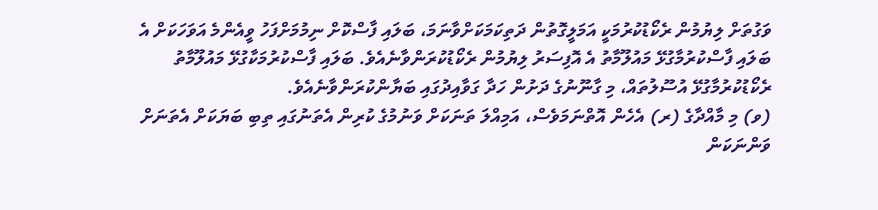ވަގުތަށް ލިޔުމުން ރެކޯޑުކުރުމަކީ އަމަލީގޮތުން ދަތިކަމަކަށްވާނަމަ، ބަލައި ފާސްކޮށް ނިމުމަށްފަހު ވީއެންމެ އަވަހަކަށް އެ ބަލައި ފާސްކުރުމާގުޅޭ މައުލޫމާތު އެ އޮފިސަރު ލިޔުމުން ރެކޯޑުކުރަންވާނެއެވެ. ބަލައި ފާސްކުރުމަކާގުޅޭ މައުލޫމާތު ރެކޯޑުކުރުމާގުޅޭ އުސޫލުތައް، މި ގާނޫނުގެ ދަށުން ހަދާ ގަވާއިދުގައި ބަޔާންކުރަންވާނެއެވެ.
(ވ) މި މާއްދާގެ (ރ) އެހެން އޮތްނަމަވެސް، އަމިއްލަ ތަނަކަށް ވަނުމުގެ ކުރިން އެތަނުގައި ތިބި ބަޔަކަށް އެތަނަށް ވަންނަކަން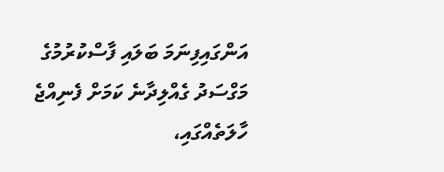އަންގައިފިނަމަ ބަލައި ފާސްކުރުމުގެ މަގްސަދު ގެއްލިދާނެ ކަމަށް ފެނިއްޖެ ހާލަތެއްގައި،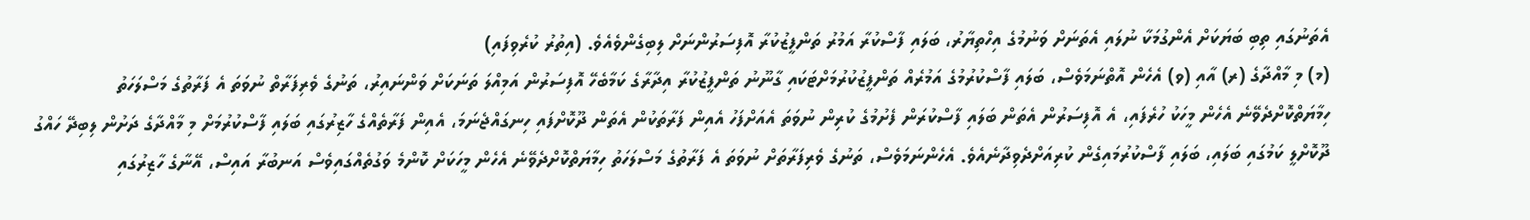އެތަނުގައި ތިބި ބަޔަކަށް އެންގުމަކާ ނުލައި އެތަނަށް ވަނުމުގެ އިހްތިޔާރު، ބަލައި ފާސްކުރާ އަމުރު ތަންފީޒުކުރާ އޮފިސަރުންނަށް ލިބިގެންވެއެވެ. (އިތުރު ކުރެވިފައި)
(މ) މި މާއްދާގެ (ރ) އާއި (ވ) އެހެން އޮތްނަމަވެސް، ބަލައި ފާސްކުރުމުގެ އަމުރެއް ތަންފީޒުކުރުމަށްޓަކައި ގާނޫނު ތަންފީޒުކުރާ އިދާރާގެ ކަމާބެހޭ އޮފިސަރުން އަމިއްލަ ތަނަކަށް ވަންނައިރު، ތަނުގެ ވެރިފަރާތް ނުވަތަ އެ ފަރާތުގެ މަސްލަހަތު ހިމާޔަތްކޮށްދެވޭނެ އެހެން މީހަކު ހުރެފައި، އެ އޮފިސަރުން އެތަން ބަލައި ފާސްކުރަން ފެށުމުގެ ކުރިން ނުވަތަ އެއަށްފަހު އެއިން ފަރާތަކުން އެތަން ދޫކޮށްފައި ހިނގައްޖެނަމަ، އެއިން ފަރާތެއްގެ ހާޒިރުގައި ބަލައި ފާސްކުރުމަށް މި މާއްދާގެ ދަށުން ލިބިދޭ ހައްގު ދޫކޮށްލީ ކަމުގައި ބަލައި، ބަލައި ފާސްކުރުމައިގެން ކުރިއަށްދެވިދާނެއެވެ. އެހެންނަމަވެސް، ތަނުގެ ވެރިފަރާތަށް ނުވަތަ އެ ފަރާތުގެ މަސްލަހަތު ހިމާޔަތްކޮށްދެވޭނެ އެހެން މީހަކަށް ކޮންމެ ވަގުތެއްގައިވެސް އަނބުރާ އައިސް، އޭނާގެ ހާޒިރުގައި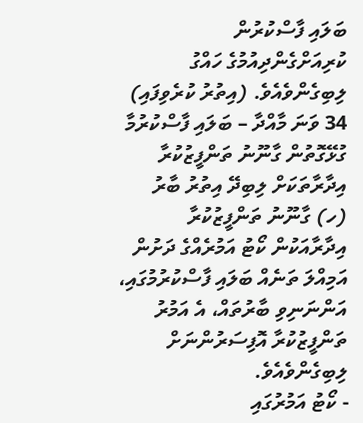ބަލައި ފާސްކުރުން ކުރިއަށްގެންދިއުމުގެ ހައްގު ލިބިގެންވެއެވެ. (އިތުރު ކުރެވިފައި)
34 ވަނަ މާއްދާ – ބަލައި ފާސްކުރުމާ ގުޅޭގޮތުން ގާނޫނު ތަންފީޒުކުރާ އިދާރާތަކަށް ލިބިދޭ އިތުރު ބާރު
(ހ) ގާނޫނު ތަންފީޒުކުރާ އިދާރާއަކުން ކޯޓު އަމުރެއްގެ ދަށުން އަމިއްލަ ތަނެއް ބަލައި ފާސްކުރުމުގައި، އަންނަނިވި ބާރުތައް، އެ އަމުރު ތަންފީޒުކުރާ އޮފިސަރުންނަށް ލިބިގެންވެއެވެ.
- ކޯޓު އަމުރުގައި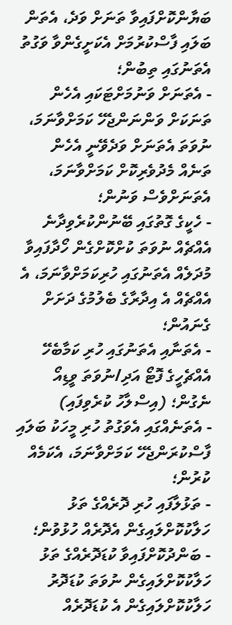ބަޔާންކޮށްފައިވާ ތަނަށް ވަދެ، އެތަން ބަލައި ފާސްކުރުމަށް އެކަށީގެންވާ ވަގުތު އެތަނުގައި ތިބުން؛
- އެތަނަށް ވަނުމަށްޓަކައި އެހެން ތަނަކަށް ވަންނަންޖެހޭ ކަމަށްވާނަމަ، ނުވަތަ އެތަނަށް ވަދެވޭނީ އެހެން ތަނެއް މެދުވެރިކޮށް ކަމަށްވާނަމަ، އެތަނަށްވެސް ވަނުން؛
- ހެކީގެ ގޮތުގައި ބޭނުންކުރެވިދާނެ އެއްޗެއް ނުވަތަ ކުށްކޮށްގެން ހޯދާފައިވާ މުދަލެއް އެތަނުގައި ހުރިކަމަށްވާނަމަ، އެ އެއްޗެއް އެ އިދާރާގެ ބެލުމުގެ ދަށަށް ގެނައުން؛
- އެތަނާއި އެތަނުގައި ހުރި ކަމާބެހޭ އެއްޗެހީގެ ފޮޓޯ އަދި/ނުވަތަ ވީޑިއޯ ނެގުން؛ (އިސްލާހު ކުރެވިފައި)
- އެތަނެއްގައި އެވަގުތު ހުރި މީހަކު ބަލައި ފާސްކުރަންޖެހޭ ކަމަށްވާނަމަ، އެކަމެއް ކުރުން؛
- ތަޅުލާފައި ހުރި ދޮރެއްގެ ތަޅު ހަލާކުކޮށްލައިގެން އެދޮރެއް ހުޅުވުން؛
- ބަންދުކޮށްފައިވާ ކުޑަދޮރެއްގެ ތަޅު ހަލާކުކޮށްލައިގެން ނުވަތަ ކުޑަދޮރު ހަލާކުކޮށްލައިގެން އެ ކުޑަދޮރެއް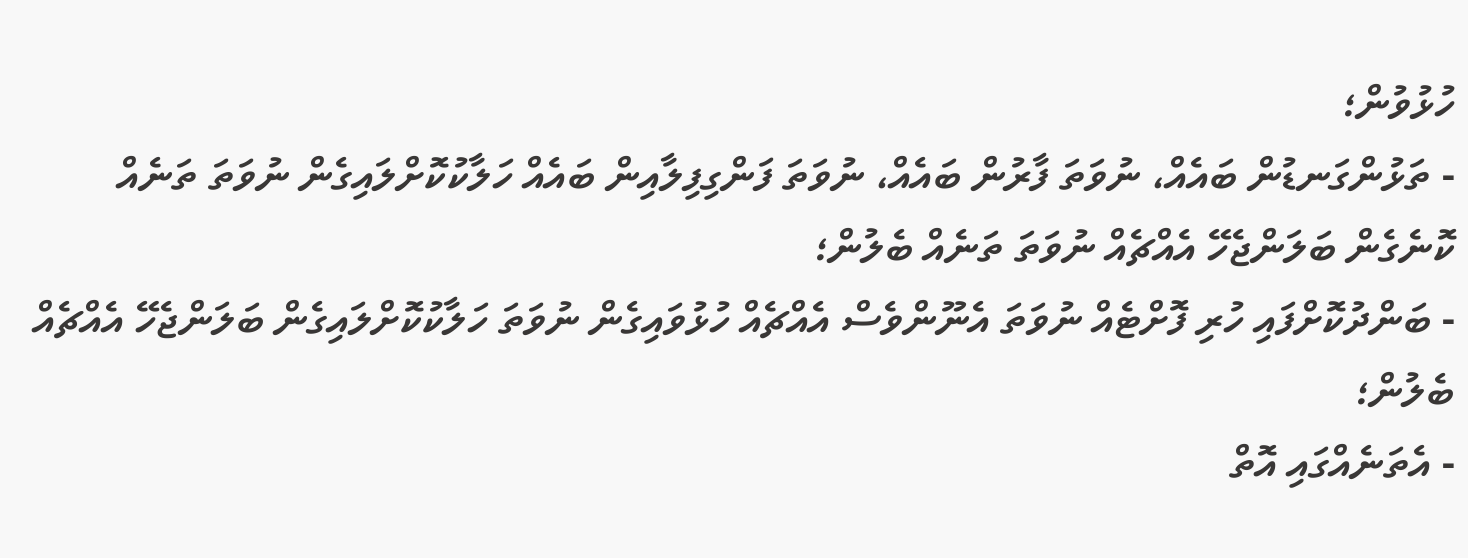ހުޅުވުން؛
- ތަޅުންގަނޑުން ބައެއް، ނުވަތަ ފާރުން ބައެއް، ނުވަތަ ފަންގިފިލާއިން ބައެއް ހަލާކުކޮށްލައިގެން ނުވަތަ ތަނެއް ކޮނެގެން ބަލަންޖެހޭ އެއްޗެއް ނުވަތަ ތަނެއް ބެލުން؛
- ބަންދުކޮށްފައި ހުރި ފޮށްޓެއް ނުވަތަ އެނޫންވެސް އެއްޗެއް ހުޅުވައިގެން ނުވަތަ ހަލާކުކޮށްލައިގެން ބަލަންޖެހޭ އެއްޗެއް ބެލުން؛
- އެތަނެއްގައި އޮތް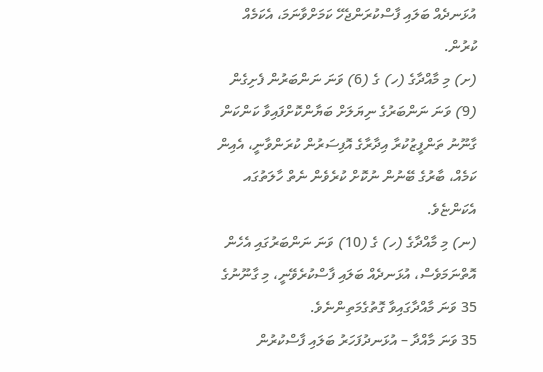އުޅަނދެއް ބަލައި ފާސްކުރަންޖެހޭ ކަމަށްވާނަމަ، އެކަމެއް ކުރުން.
(ށ) މި މާއްދާގެ (ހ) ގެ (6) ވަނަ ނަންބަރުން ފެށިގެން (9) ވަނަ ނަންބަރުގެ ނިޔަލަށް ބަޔާންކޮށްފައިވާ ކަންކަން ގާނޫނު ތަންފީޒުކުރާ އިދާރާގެ އޮފިސަރުން ކުރަންވާނީ، އެއިން ކަމެއް، ބާރުގެ ބޭނުން ނުކޮށް ކުރެވެން ނެތް ހާލަތުގައ އެކަންޏެވެ.
(ނ) މި މާއްދާގެ (ހ) ގެ (10) ވަނަ ނަންބަރުގައި އެހެން އޮތްނަމަވެސް، އުޅަނދެއް ބަލައި ފާސްކުރެވޭނީ، މި ގާނޫނުގެ 35 ވަނަ މާއްދާގައިވާ ގޮތުގެމަތިންނެވެ.
35 ވަނަ މާއްދާ – އުޅަނދުފަހަރު ބަލައި ފާސްކުރުން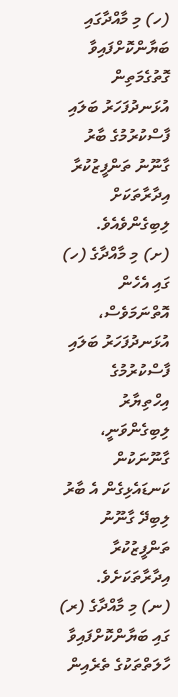(ހ) މި މާއްދާގައި ބަޔާންކޮށްފައިވާ ގޮތުގެމަތިން އުޅަނދުފަހަރު ބަލައި ފާސްކުރުމުގެ ބާރު ގާނޫނު ތަންފީޒުކުރާ އިދާރާތަކަށް ލިބިގެންވެއެވެ.
(ށ) މި މާއްދާގެ (ހ) ގައި އެހެން އޮތްނަމަވެސް، އުޅަނދުފަހަރު ބަލައި ފާސްކުރުމުގެ އިހްތިޔާރު ލިބިގެންވަނީ، ގާނޫނަކުން ކަނޑައެޅިގެން އެ ބާރު ލިބިދޭ ގާނޫނު ތަންފީޒުކުރާ އިދާރާތަކަށެވެ.
(ނ) މި މާއްދާގެ (ރ) ގައި ބަޔާންކޮށްފައިވާ ހާލަތްތަކުގެ ތެރެއިން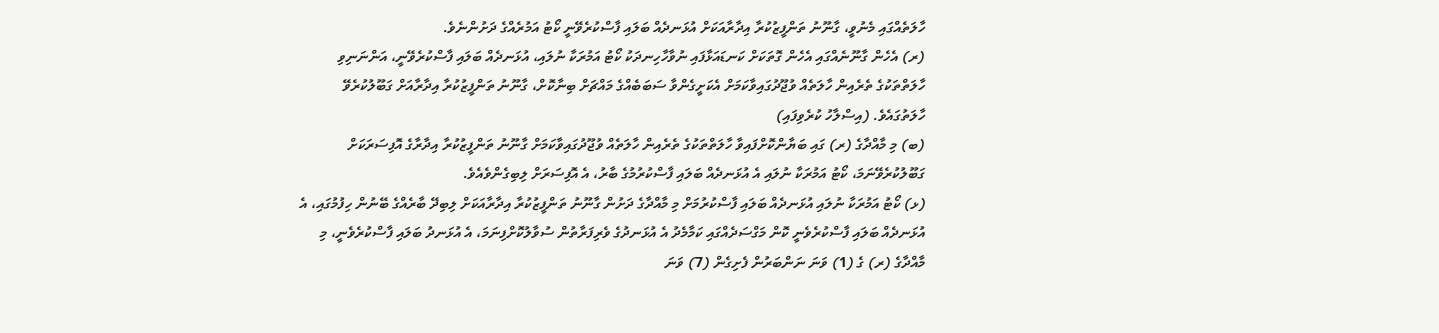ހާލަތެއްގައި މެނުވީ، ގާނޫނު ތަންފީޒުކުރާ އިދާރާއަކަށް އުޅަނދެއް ބަލައި ފާސްކުރެވޭނީ ކޯޓު އަމުރެއްގެ ދަށުންނެވެ.
(ރ) އެހެން ގާނޫނެއްގައި އެހެން ގޮތަކަށް ކަނޑައަޅާފައި ނުވާހާހިނދަކު ކޯޓު އަމުރަކާ ނުލައި، އުޅަނދެއް ބަލައި ފާސްކުރެވޭނީ، އަންނަނިވި ހާލަތްތަކުގެ ތެރެއިން ހާލަތެއް ވުޖޫދުގައިވާކަމަށް އެކަށީގެންވާ ސަބަބެއްގެ މައްޗަށް ބިނާކޮށް، ގާނޫނު ތަންފީޒުކުރާ އިދާރާއަށް ގަބޫލުކުރެވޭ ހާލަތުގައެވެ. (އިސްލާހު ކުރެވިފައި)
(ބ) މި މާއްދާގެ (ރ) ގައި ބަޔާންކޮށްފައިވާ ހާލަތްތަކުގެ ތެރެއިން ހާލަތެއް ވުޖޫދުގައިވާކަމަށް ގާނޫނު ތަންފީޒުކުރާ އިދާރާގެ އޮފިސަރަކަށް ގަބޫލުކުރެވޭނަމަ، ކޯޓު އަމުރަކާ ނުލައި އެ އުޅަނދެއް ބަލައި ފާސްކުރުމުގެ ބާރު، އެ އޮފިސަރަށް ލިބިގެންވެއެވެ.
(ޅ) ކޯޓު އަމުރަކާ ނުލައި އުޅަނދެއް ބަލައި ފާސްކުރުމަށް މި މާއްދާގެ ދަށުން ގާނޫނު ތަންފީޒުކުރާ އިދާރާއަކަށް ލިބިދޭ ބާރެއްގެ ބޭނުން ހިފުމުގައި، އެ އުޅަނދެއް ބަލައި ފާސްކުރެވެނީ ކޮން މަގްސަދެއްގައި ކަމާމެދު އެ އުޅަނދުގެ ވެރިފަރާތުން ސުވާލުކޮށްފިނަމަ، އެ އުޅަނދު ބަލައި ފާސްކުރެވެނީ، މި މާއްދާގެ (ރ) ގެ (1) ވަނަ ނަންބަރުން ފެށިގެން (7) ވަނަ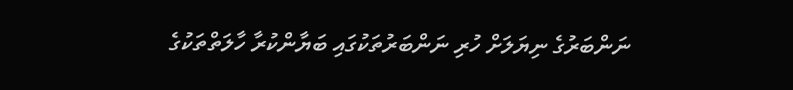ނަންބަރުގެ ނިޔަލަށް ހުރި ނަންބަރުތަކުގައި ބަޔާންކުރާ ހާލަތްތަކުގެ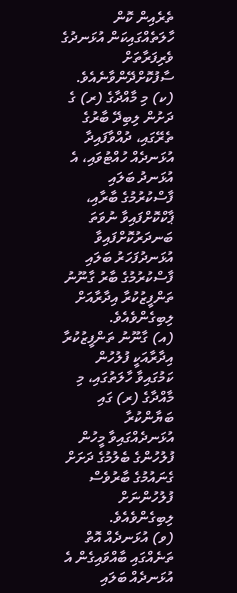ތެރެއިން ކޮން ހާލަތެއްގައިކަން އުޅަނދުގެ ވެރިފަރާތަށް ސާފުކޮށްދޭންވާނެއެވެ.
(ކ) މި މާއްދާގެ (ރ) ގެ ދަށުން ލިބިދޭ ބާރުގެ ތެރޭގައި، ދުއްވާފައިދާ އުޅަނދެއް ހުއްޓުވައި، އެ އުޅަނދު ބަލައި ފާސްކުރުމުގެ ބާރާއި، ޕާކްކޮށްފައިވާ ނުވަތަ ބަނދަރުކޮށްފައިވާ އުޅަނދުފަހަރު ބަލައި ފާސްކުރުމުގެ ބާރު ގާނޫނު ތަންފީޒުކުރާ އިދާރާއަށް ލިބިގެންވެއެވެ.
(އ) ގާނޫނު ތަންފީޒުކުރާ އިދާރާއަކީ ފުލުހުން ކަމުގައިވާ ހާލަތުގައި، މި މާއްދާގެ (ރ) ގައި ބަޔާންކުރާ އުޅަނދެއްގައިވާ މީހުން ފުލުހުންގެ ބެލުމުގެ ދަށަށް ގެނައުމުގެ ބާރުވެސް ފުލުހުންނަށް ލިބިގެންވެއެވެ.
(ވ) އުޅަނދެއް އޮތް ތަނެއްގައި ބާއްވައިގެން އެ އުޅަނދެއް ބަލައި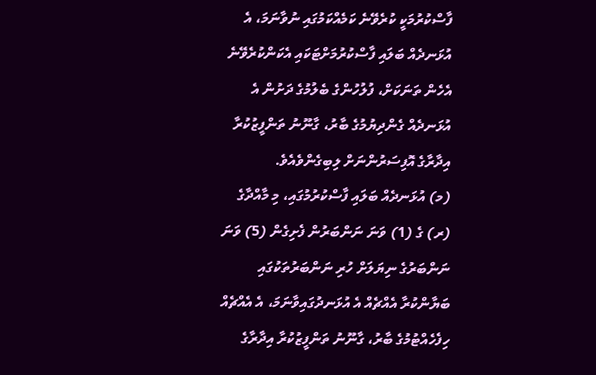ފާސްކުރުމަކީ ކުރެވޭނެ ކަމެއްކަމުގައި ނުވާނަމަ، އެ އުޅަނދެއް ބަލައި ފާސްކުރުމަށްޓަކައި އެކަންކުރެވޭނެ އެހެން ތަނަކަށް، ފުލުހުންގެ ބެލުމުގެ ދަށުން އެ އުޅަނދެއް ގެންދިޔުމުގެ ބާރު، ގާނޫނު ތަންފީޒުކުރާ އިދާރާގެ އޮފިސަރުންނަށް ލިބިގެންވެއެވެ.
(މ) އުޅަނދެއް ބަލައި ފާސްކުރުމުގައި، މި މާއްދާގެ (ރ) ގެ (1) ވަނަ ނަންބަރުން ފެށިގެން (5) ވަނަ ނަންބަރުގެ ނިޔަލަށް ހުރި ނަންބަރުތަކުގައި ބަޔާންކުރާ އެއްޗެއް އެ އުޅަނދުގައިވާނަމަ، އެ އެއްޗެއް ހިފެހެއްޓުމުގެ ބާރު، ގާނޫނު ތަންފީޒުކުރާ އިދާރާގެ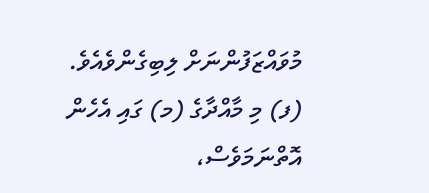މުވައްޒަފުންނަށް ލިބިގެންވެއެވެ.
(ފ) މި މާއްދާގެ (މ) ގައި އެހެން އޮތްނަމަވެސް،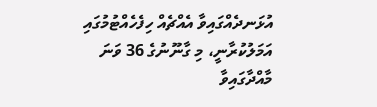އުޅަނދެއްގައިވާ އެއްޗެއް ހިފެހެއްޓުމުގައި އަމަލުކުރާނީ، މި ގާނޫނުގެ 36 ވަނަ މާއްދާގައިވާ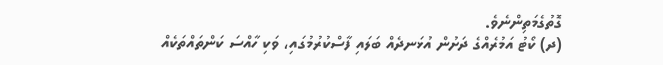ގޮތުގެމަތިންނެވެ.
(ދ) ކޯޓު އަމުރެއްގެ ދަށުން އުޅަނދެއް ބަލައި ފާސްކުރުމުގައި، ވަކި ހާއްސަ ކަންތައްތަކެއް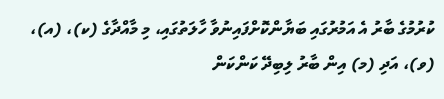ކުރުމުގެ ބާރު އެ އަމުރުގައި ބަޔާންކޮށްފައިނުވާ ހާލަތުގައި، މި މާއްދާގެ (ކ)، (އ)، (ވ)، އަދި (މ) އިން ބާރު ލިބިދޭ ކަންކަން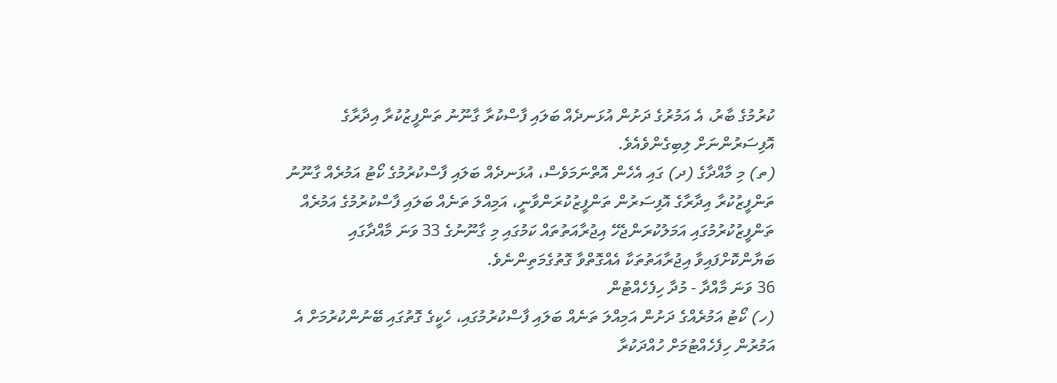ކުރުމުގެ ބާރު، އެ އަމުރުގެ ދަށުން އުޅަނދެއް ބަލައި ފާސްކުރާ ގާނޫނު ތަންފީޒުކުރާ އިދާރާގެ އޮފިސަރުންނަށް ލިބިގެންވެއެވެ.
(ތ) މި މާއްދާގެ (ދ) ގައި އެހެން އޮތްނަމަވެސް، އުޅަނދެއް ބަލައި ފާސްކުރުމުގެ ކޯޓު އަމުރެއް ގާނޫނު ތަންފީޒުކުރާ އިދާރާގެ އޮފިސަރުން ތަންފީޒުކުރަންވާނީ، އަމިއްލަ ތަނެއް ބަލައި ފާސްކުރުމުގެ އަމުރެއް ތަންފީޒުކުރުމުގައި އަމަލުކުރަންޖެހޭ އިޖުރާއަތުތައް ކަމުގައި މި ގާނޫނުގެ 33 ވަނަ މާއްދާގައި ބަޔާންކޮށްފައިވާ އިޖުރާއަތުތަކާ އެއްގޮތްވާ ގޮތުގެމަތިންނެވެ.
36 ވަނަ މާއްދާ - މުދާ ހިފެހެއްޓުން
(ހ) ކޯޓު އަމުރެއްގެ ދަށުން އަމިއްލަ ތަނެއް ބަލައި ފާސްކުރުމުގައި، ހެކީގެ ގޮތުގައި ބޭނުންކުރުމަށް އެ އަމުރުން ހިފެހެއްޓުމަށް ހުއްދަކުރާ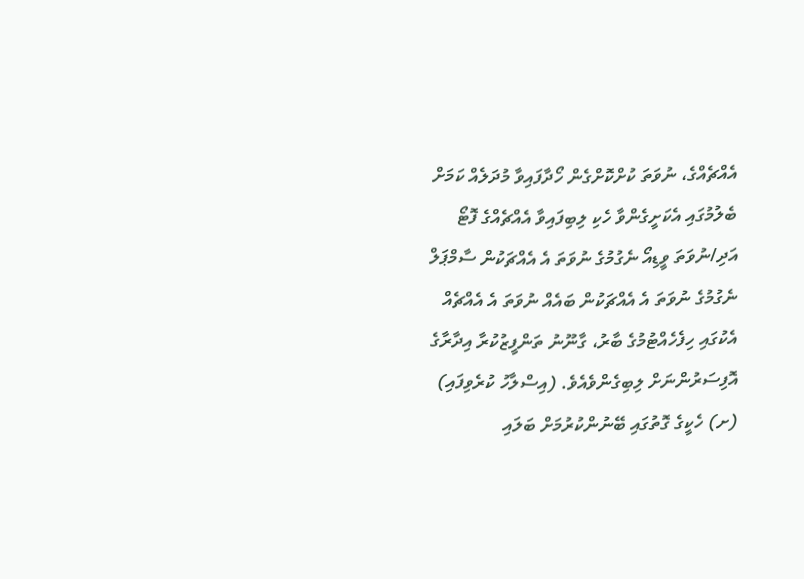އެއްޗެއްގެ، ނުވަތަ ކުށްކޮށްގެން ހޯދާފައިވާ މުދަލެއް ކަމަށް ބެލުމުގައި އެކަށީގެންވާ ހެކި ލިބިފައިވާ އެއްޗެއްގެ ފޮޓޯ އަދި/ނުވަތަ ވީޑިއޯ ނެގުމުގެ ނުވަތަ އެ އެއްޗަކުން ސާމްޕަލް ނެގުމުގެ ނުވަތަ އެ އެއްޗަކުން ބައެއް ނުވަތަ އެ އެއްޗެއް އެކުގައި ހިފެހެއްޓުމުގެ ބާރު، ގާނޫނު ތަންފީޒުކުރާ އިދާރާގެ އޮފިސަރުންނަށް ލިބިގެންވެއެވެ. (އިސްލާހު ކުރެވިފައި)
(ށ) ހެކީގެ ގޮތުގައި ބޭނުންކުރުމަށް ބަލައި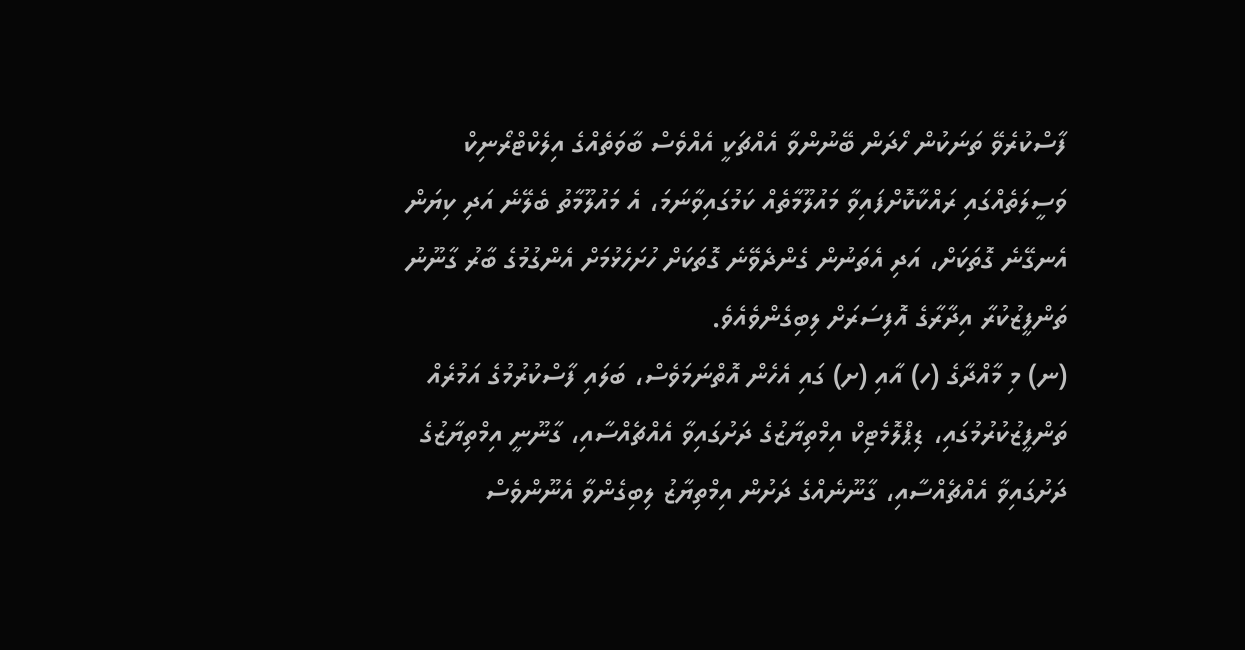ފާސްކުރެވޭ ތަނަކުން ހޯދަން ބޭނުންވާ އެއްޗަކީ އެއްވެސް ބާވަތެއްގެ އިލެކްޓްރޯނިކް ވަސީލަތެއްގައި ރައްކާކޮށްފައިވާ މައުލޫމާތެއް ކަމުގައިވާނަމަ، އެ މައުލޫމާތު ބެލޭނެ އަދި ކިޔަން އެނގޭނެ ގޮތަކަށް، އަދި އެތަނުން ގެންދެވޭނެ ގޮތަކަށް ހުށަހެޅުމަށް އެންގުމުގެ ބާރު ގާނޫނު ތަންފީޒުކުރާ އިދާރާގެ އޮފިސަރަށް ލިބިގެންވެއެވެ.
(ނ) މި މާއްދާގެ (ހ) އާއި (ށ) ގައި އެހެން އޮތްނަމަވެސް، ބަލައި ފާސްކުރުމުގެ އަމުރެއް ތަންފީޒުކުރުމުގައި، ޑިޕްލޮމެޓިކް އިމްތިޔާޒުގެ ދަށުގައިވާ އެއްޗެއްސާއި، ގާނޫނީ އިމްތިޔާޒުގެ ދަށުގައިވާ އެއްޗެއްސާއި، ގާނޫނެއްގެ ދަށުން އިމްތިޔާޒު ލިބިގެންވާ އެނޫންވެސް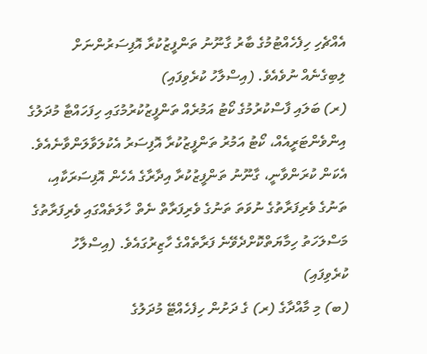އެއްޗެހި ހިފެހެއްޓުމުގެ ބާރު ގާނޫނު ތަންފީޒުކުރާ އޮފިސަރުންނަށް ލިބިގެނެއް ނުވެއެވެ. (އިސްލާހު ކުރެވިފައި)
(ރ) ބަލައި ފާސްކުރުމުގެ ކޯޓު އަމުރެއް ތަންފީޒުކުރުމުގައި ހިފަހައްޓާ މުދަލުގެ އިންވެންޓަރީއެއް، ކޯޓު އަމުރު ތަންފީޒުކުރާ އޮފިސަރު އެކުލަވާލަންވާނެއެވެ. އެކަން ކުރަންވާނީ، ގާނޫނު ތަންފީޒުކުރާ އިދާރާގެ އެހެން އޮފިސަރަކާއި، ތަނުގެ ވެރިފަރާތުގެ ނުވަތަ ތަނުގެ ވެރިފަރާތް ނެތް ހާލަތެއްގައި ވެރިފަރާތުގެ މަސްލަހަތު ހިމާޔަތްކޮށްދެވޭނެ ފަރާތެއްގެ ހާޒިރުގައެވެ. (އިސްލާހު ކުރެވިފައި)
(ބ) މި މާއްދާގެ (ރ) ގެ ދަށުން ހިފެހެއްޓޭ މުދަލުގެ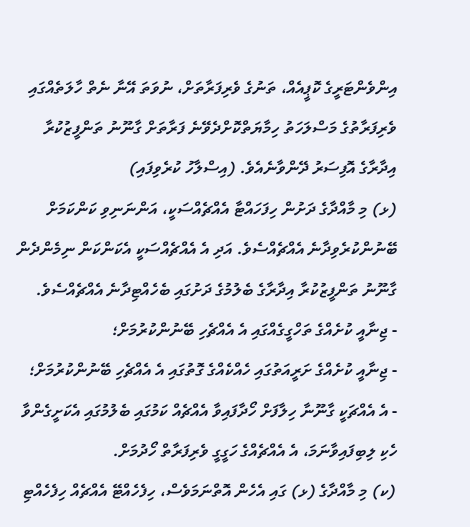އިންވެންޓަރީގެ ކޮޕީއެއް، ތަނުގެ ވެރިފަރާތަށް، ނުވަތަ އޭނާ ނެތް ހާލަތެއްގައި ވެރިފަރާތުގެ މަސްލަހަތު ހިމާޔަތްކޮށްދެވޭނެ ފަރާތަށް ގާނޫނު ތަންފީޒުކުރާ އިދާރާގެ އޮފިސަރު ދޭންވާނެއެވެ. (އިސްލާހު ކުރެވިފައި)
(ޅ) މި މާއްދާގެ ދަށުން ހިފަހައްޓާ އެއްޗެއްސަކީ، އަންނަނިވި ކަންކަމަށް ބޭނުންކުރެވިދާނެ އެއްޗެއްސެވެ. އަދި އެ އެއްޗެއްސަކީ އެކަންކަން ނިމެންދެން ގާނޫނު ތަންފީޒުކުރާ އިދާރާގެ ބެލުމުގެ ދަށުގައި ބެހެއްޓިދާނެ އެއްޗެއްސެވެ.
- ޖިނާއީ ކުށެއްގެ ތަހްގީގެއްގައި އެ އެއްޗެހި ބޭނުންކުރުމަށް؛
- ޖިނާއީ ކުށެއްގެ ށަރީއަތުގައި ހެއްކެއްގެ ގޮތުގައި އެ އެއްޗެހި ބޭނުންކުރުމަށް؛
- އެ އެއްޗަކީ ގާނޫނާ ހިލާފަށް ހޯދާފައިވާ އެއްޗެއް ކަމުގައި ބެލުމުގައި އެކަށީގެންވާ ހެކި ލިބިފައިވާނަމަ، އެ އެއްޗެއްގެ ހަގީގީ ވެރިފަރާތް ހޯދުމަށް.
(ކ) މި މާއްދާގެ (ޅ) ގައި އެހެން އޮތްނަމަވެސް، ހިފެހެއްޓޭ އެއްޗެއް ހިފެހެއްޓި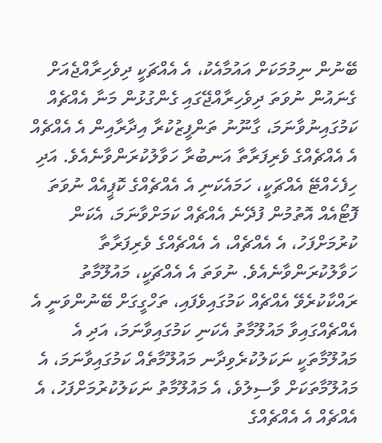ބޭނުން ނިމުމަކަށް އައުމާއެކު، އެ އެއްޗަކީ ދިވެހިރާއްޖެއަށް ގެނައުން ނުވަތަ ދިވެހިރާއްޖޭގައި ގެންގުޅުން މަނާ އެއްޗެއް ކަމުގައިނުވާނަމަ، ގާނޫނު ތަންފީޒުކުރާ އިދާރާއިން އެ އެއްޗެއް އެ އެއްޗެއްގެ ވެރިފަރާތާ އަނބުރާ ހަވާލުކުރަންވާނެއެވެ. އަދި ހިފެހެއްޓޭ އެއްޗަކީ، ހަމައެކަނި އެ އެއްޗެއްގެ ކޮޕީއެއް ނުވަތަ ފޮޓޯއެއް އޮތުމުން ފުދޭނެ އެއްޗެއް ކަމަށްވާނަމަ، އެކަން ކުރުމަށްފަހު، އެ އެއްޗެއް، އެ އެއްޗެއްގެ ވެރިފަރާތާ ހަވާލުކުރަންވާނެއެވެ. ނުވަތަ އެ އެއްޗަކީ، މައުލޫމާތު ރައްކާކުރެވޭ އެއްޗެއް ކަމުގައިވެފައި، ތަހްގީގަށް ބޭނުންވަނީ އެ އެއްޗެއްގައިވާ މައުލޫމާތު އެކަނި ކަމުގައިވާނަމަ، އަދި އެ މައުލޫމާތަކީ ނަކަލުކުރެވިދާނ މައުލޫމާތެއް ކަމުގައިވާނަމަ، އެ މައުލޫމާތަކަށް ވާސިލުވެ، އެ މައުލޫމާތު ނަކަލުކުރުމަށްފަހު، އެ އެއްޗެއް އެ އެއްޗެއްގެ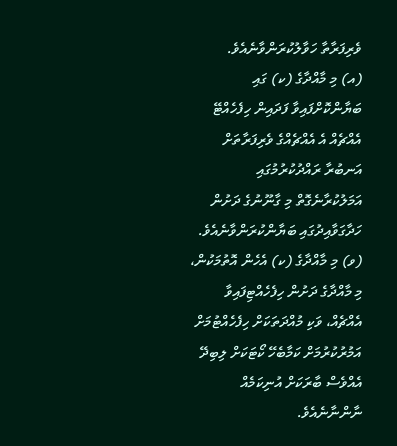ވެރިފަރާތާ ހަވާލުކުރަންވާނެއެވެ.
(އ) މި މާއްދާގެ (ކ) ގައި ބަޔާންކޮށްފައިވާ ފަދައިން ހިފެހެއްޓޭ އެއްޗެއް އެ އެއްޗެއްގެ ވެރިފަރާތަށް އަނބުރާ ރައްދުކުރުމުގައި އަމަލުކުރާނެގޮތް މި ގާނޫނުގެ ދަށުން ހަދާގަވާއިދުގައި ބަޔާންކުރަންވާނެއެވެ.
(ވ) މި މާއްދާގެ (ކ) އެހެން އޮތުމަކުން، މި މާއްދާގެ ދަށުން ހިފެހެއްޓިފައިވާ އެއްޗެއް، ވަކި މުއްދަތަކަށް ހިފެހެއްޓުމަށް އަމުރުކުރުމަށް ކަމާބެހޭ ކޯޓަކަށް ލިބިދޭ އެއްވެސް ބާރަކަށް އުނިކަމެއް ނާންނާނެއެވެ.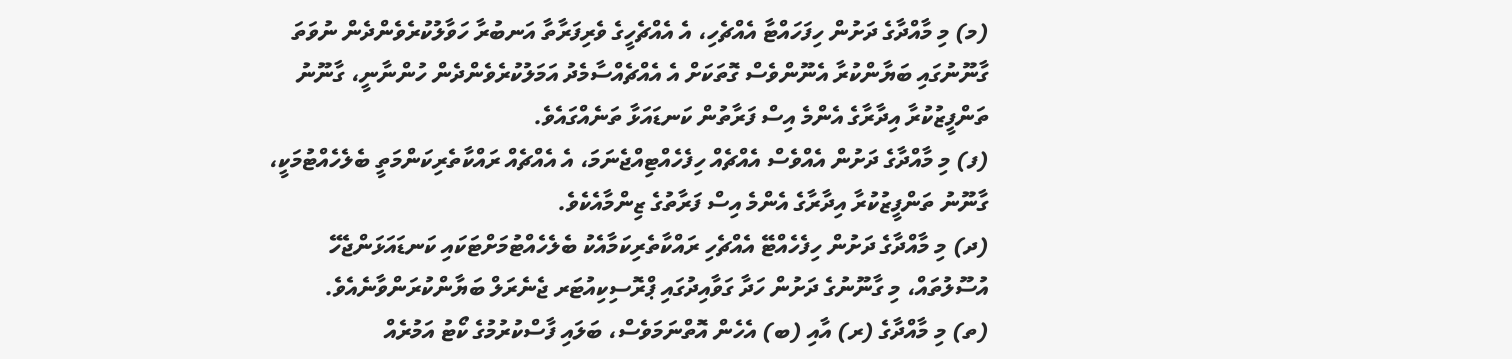(މ) މި މާއްދާގެ ދަށުން ހިފަހައްޓާ އެއްޗެހި، އެ އެއްޗެހީގެ ވެރިފަރާތާ އަނބުރާ ހަވާލުކުރެވެންދެން ނުވަތަ ގާނޫނުގައި ބަޔާންކުރާ އެނޫންވެސް ގޮތަކަށް އެ އެއްޗެއްސާމެދު އަމަލުކުރެވެންދެން ހުންނާނީ، ގާނޫނު ތަންފީޒުކުރާ އިދާރާގެ އެންމެ އިސް ފަރާތުން ކަނޑައަޅާ ތަނެއްގައެވެ.
(ފ) މި މާއްދާގެ ދަށުން އެއްވެސް އެއްޗެއް ހިފެހެއްޓިއްޖެނަމަ، އެ އެއްޗެއް ރައްކާތެރިކަންމަތީ ބެލެހެއްޓުމަކީ، ގާނޫނު ތަންފީޒުކުރާ އިދާރާގެ އެންމެ އިސް ފަރާތުގެ ޒިންމާއެކެވެ.
(ދ) މި މާއްދާގެ ދަށުން ހިފެހެއްޓޭ އެއްޗެހި ރައްކާތެރިކަމާއެކު ބެލެހެއްޓުމަށްޓަކައި ކަނޑައަޅަންޖެހޭ އުސޫލުތައް، މި ގާނޫނުގެ ދަށުން ހަދާ ގަވާއިދުގައި ޕްރޮސިކިއުޓަރ ޖެނެރަލް ބަޔާންކުރަންވާނެއެވެ.
(ތ) މި މާއްދާގެ (ރ) އާއި (ބ) އެހެން އޮތްނަމަވެސް، ބަލައި ފާސްކުރުމުގެ ކޯޓު އަމުރެއް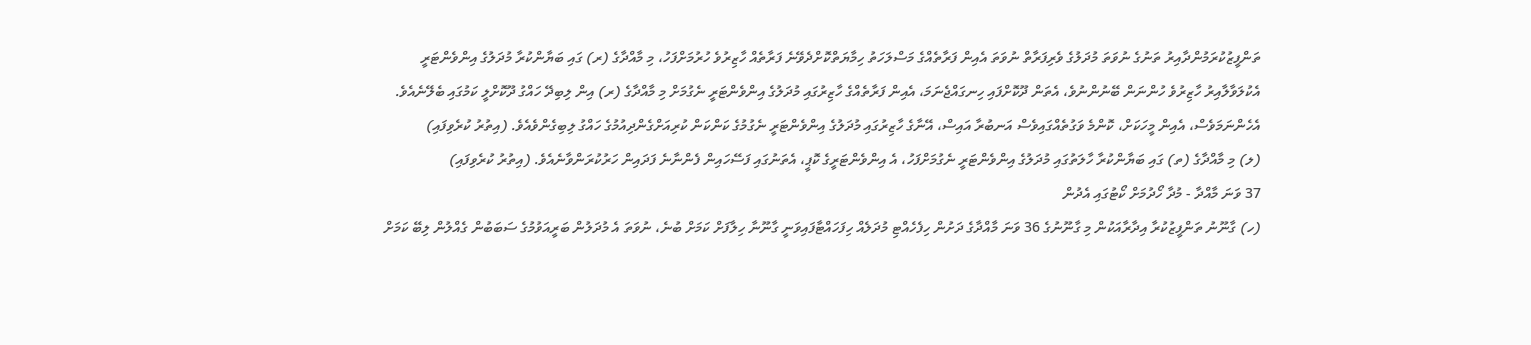ތަންފީޒުކުރަމުންދާއިރު ތަނުގެ ނުވަތަ މުދަލުގެ ވެރިފަރާތް ނުވަތަ އެއިން ފަރާތެއްގެ މަސްލަހަތު ހިމާޔަތްކޮށްދެވޭނެ ފަރާތެއް ހާޒިރުވެ ހުރުމަށްފަހު، މި މާއްދާގެ (ރ) ގައި ބަޔާންކުރާ މުދަލުގެ އިންވެންޓަރީ އެކުލަވާލާއިރު ހާޒިރުވެ ހުންނަން ބޭނުންނުވެ، އެތަން ދޫކޮށްފައި ހިނގައްޖެނަމަ، އެއިން ފަރާތެއްގެ ހާޒިރުގައި މުދަލުގެ އިންވެންޓަރީ ނެގުމަށް މި މާއްދާގެ (ރ) އިން ލިބިދޭ ހައްގު ދޫކޮށްލީ ކަމުގައި ބެލޭނެއެވެ. އެހެންނަމަވެސް، އެއިން މީހަކަށް، ކޮންމެ ވަގުތެއްގައިވެސް އަނބުރާ އައިސް، އޭނާގެ ހާޒިރުގައި މުދަލުގެ އިންވެންޓަރީ ނެގުމުގެ ކަންކަން ކުރިއަށްގެންދިއުމުގެ ހައްގު ލިބިގެންވެއެވެ. (އިތުރު ކުރެވިފައި)
(ލ) މި މާއްދާގެ (ތ) ގައި ބަޔާންކުރާ ހާލަތުގައި މުދަލުގެ އިންވެންޓަރީ ނެގުމަށްފަހު، އެ އިންވެންޓަރީގެ ކޮޕީ، އެތަނުގައި ފަސޭހައިން ފެންނާނެ ފަދައިން ހަރުކުރަންވާނެއެވެ. (އިތުރު ކުރެވިފައި)
37 ވަނަ މާއްދާ - މުދާ ހޯދުމަށް ކޯޓުގައި އެދުން
(ހ) ގާނޫނު ތަންފީޒުކުރާ އިދާރާއަކުން މި ގާނޫނުގެ 36 ވަނަ މާއްދާގެ ދަށުން ހިފެހެއްޓި މުދަލެއް ހިފަހައްޓާފައިވަނީ ގާނޫނާ ހިލާފަށް ކަމަށް ބުނެ، ނުވަތަ އެ މުދަލުން ބަރީއަވުމުގެ ސަބަބުން ގެއްލުން ލިބޭ ކަމަށް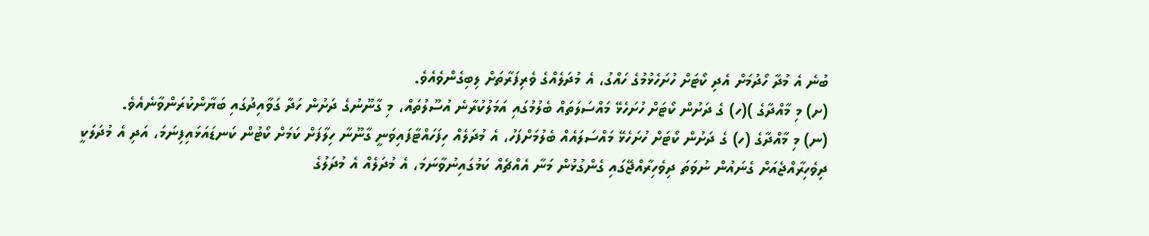ބުނެ އެ މުދާ ހޯދުމަށް އެދި ކޯޓަށް ހުށަހެޅުމުގެ ހައްގު، އެ މުދަލެއްގެ ވެރިފަރާތަށް ލިބިގެންވެއެވެ.
(ށ) މި މާއްދާގެ )(ހ) ގެ ދަށުން ކޯޓަށް ހުށަހެޅޭ މައްސަލަތައް ބެލުމުގައި އަމަލުކުރާނެ އުސޫލުތައް، މި ގާނޫނުގެ ދަށުން ހަދާ ގަވާއިދުގައި ބަޔާންކުރަންވާނެއެވެ.
(ނ) މި މާއްދާގެ (ހ) ގެ ދަށުން ކޯޓަށް ހުށަހެޅޭ މައްސަލައެއް ބެލުމަށްފަހު، އެ މުދަލެއް ހިފަހައްޓާފައިވަނީ ގާނޫނާ ހިލާފަށް ކަމަށް ކޯޓުން ކަނޑައަޅައިފިނަމަ، އަދި އެ މުދަލަކީ ދިވެހިރާއްޖެއަށް ގެނައުން ނުވަތަ ދިވެހިރާއްޖޭގައި ގެންގުޅުން މަނާ އެއްޗެއް ކަމުގައިނުވާނަމަ، އެ މުދަލެއް އެ މުދަލުގެ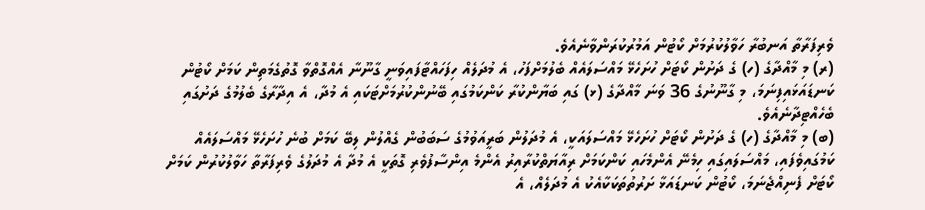ވެރިފަރާތާ އަނބުރާ ހަވާލުކުރުމަށް ކޯޓުން އަމުރުކުރަންވާނެއެވެ.
(ރ) މި މާއްދާގެ (ހ) ގެ ދަށުން ކޯޓަށް ހުށަހެޅޭ މައްސަލައެއް ބެލުމަށްފަހު، އެ މުދަލެއް ހިފަހައްޓާފައިވަނީ ގާނޫނާ އެއްގޮތްވާ ގޮތުގެމަތިން ކަމަށް ކޯޓުން ކަނޑައަޅައިފިނަމަ، މި ގާނޫނުގެ 36 ވަނަ މާއްދާގެ (ޅ) ގައި ބަޔާންކުރާ ކަންކަމުގައި ބޭނުންކުރުމަށްޓަކައި އެ މުދާ، އެ އިދާރާގެ ބެލުމުގެ ދަށުގައި ބެހެއްޓިދާނެއެވެ.
(ބ) މި މާއްދާގެ (ހ) ގެ ދަށުން ކޯޓަށް ހުށަހެޅޭ މައްސަލައަކީ، އެ މުދަލުން ބަރީއަވުމުގެ ސަބަބުން ގެއްލުން ލިބޭ ކަމަށް ބުނެ ހުށަހެޅޭ މައްސަލައެއް ކަމުގައިވެފައި، މައްސަލައިގައި ހިމެނޭ އެންމެހައި ކަންކަމަށް ރިއާޔަތްކުރާއިރު އެންމެ އިންސާފުވެރި ގޮތަކީ އެ މުދާ އެ މުދަލުގެ ވެރިފަރާތާ ހަވާލުކުރުން ކަމަށް ކޯޓަށް ފެނިއްޖެނަމަ، ކޯޓުން ކަނޑައަޅާ ށަރުތުތަކަކާއެކު އެ މުދަލެއް، އެ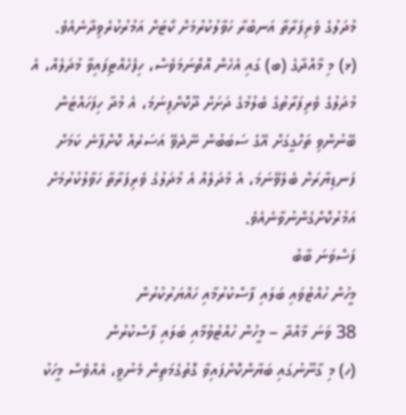މުދަލުގެ ވެރިފަރާތާ އަނބުރާ ހަވާލުކުރުމަށް ކޯޓަށް އަމުރުކުރެވިދާނެއެވެ.
(ޅ) މި މާއްދާގެ (ބ) ގައި އެހެން އޮތްނަމަވެސް، ހިފެހެއްޓިފައިވާ މުދަލެއް، އެ މުދަލުގެ ވެރިފަރާތުގެ ބެލުމުގެ ދަށަށް ދޫކޮށްފިނަމަ، އެ މުދާ ހިފަހައްޓަން ބޭނުންވި ތަހްގީގަށް އޭގެ ސަބަބުން ނޭދެވޭ އަސަރެއް ކޮށްފާނެ ކަމަށް ފަނޑިޔާރަށް ބެލެވޭނަމަ، އެ މުދަލެއް އެ މުދަލުގެ ވެރިފަރާތާ ހަވާލުކުރުމަށް އަމުރުކޮށްގެންނުވާނެއެވެ.
ފަސްވަނަ ބާބު
މީހުން ހުއްޓުވައި ބަލައި ފާސްކުރުމާއި ހައްޔަރުކުރުން
38 ވަނަ މާއްދާ – މީހުން ހުއްޓުވުމާއި ބަލައި ފާސްކުރުން
(ހ) މި ގާނޫނުގައި ބަޔާންކޮށްފައިވާ ގޮތުގެމަތިން މެނުވީ، އެއްވެސް މީހަކު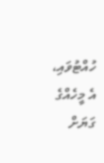ހުއްޓުވައި، އެ މީހެއްގެ ގަޔަށް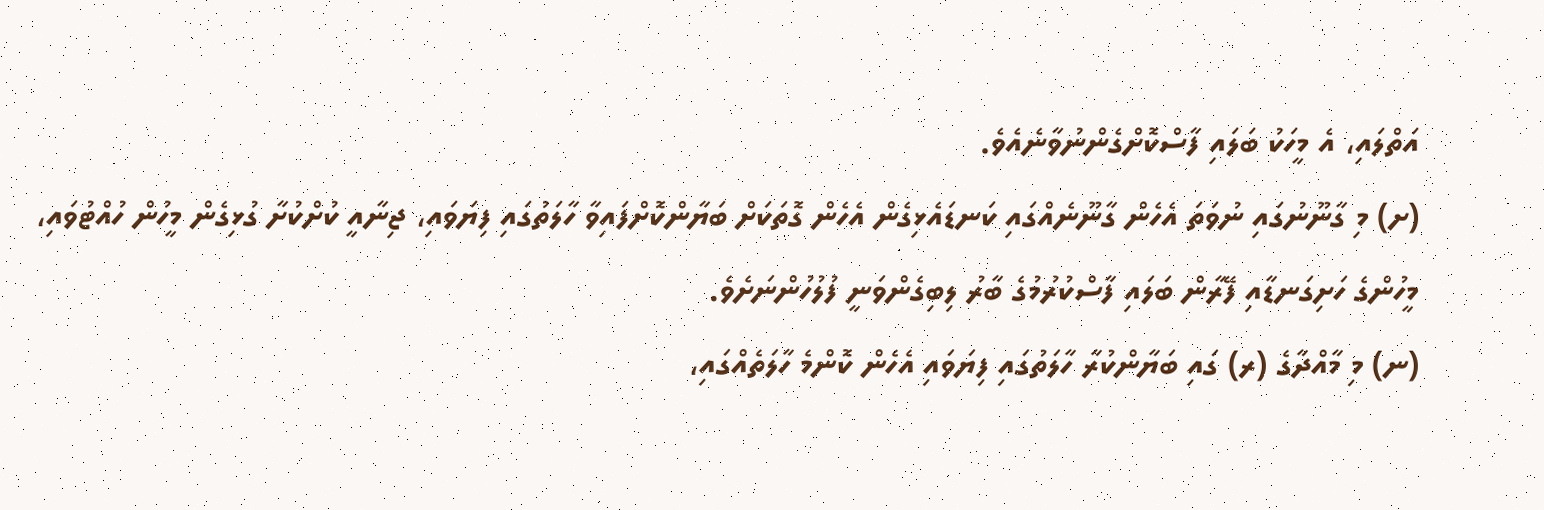އަތްލައި، އެ މީހަކު ބަލައި ފާސްކޮށްގެންނުވާނެއެވެ.
(ށ) މި ގާނޫނުގައި ނުވަތަ އެހެން ގާނޫނެއްގައި ކަނޑައެޅިގެން އެހެން ގޮތަކަށް ބަޔާންކޮށްފައިވާ ހާލަތުގައި ފިޔަވައި، ޖިނާއީ ކުށްކުށާ ގުޅިގެން މީހުން ހުއްޓުވައި، މީހުންގެ ހަށިގަނޑާއި ފޭރާން ބަލައި ފާސްކުރުމުގެ ބާރު ލިބިގެންވަނީ ފުލުހުންނަށެވެ.
(ނ) މި މާއްދާގެ (ރ) ގައި ބަޔާންކުރާ ހާލަތުގައި ފިޔަވައި އެހެން ކޮންމެ ހާލަތެއްގައި،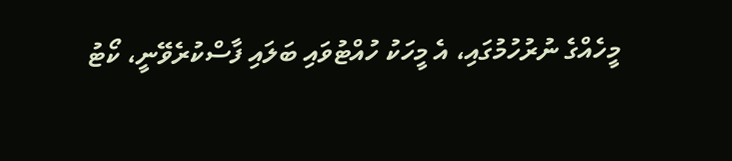މީހެއްގެ ނުރުހުމުގައި، އެ މީހަކު ހުއްޓުވައި ބަލައި ފާސްކުރެވޭނީ، ކޯޓު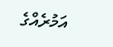އަމުރެއްގެ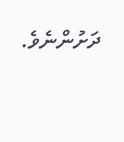ދަށުންނެވެ.